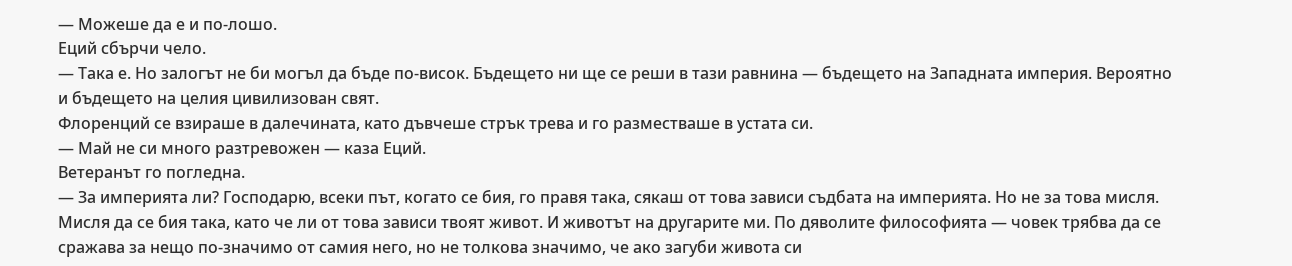— Можеше да е и по-лошо.
Еций сбърчи чело.
— Така е. Но залогът не би могъл да бъде по-висок. Бъдещето ни ще се реши в тази равнина — бъдещето на Западната империя. Вероятно и бъдещето на целия цивилизован свят.
Флоренций се взираше в далечината, като дъвчеше стрък трева и го разместваше в устата си.
— Май не си много разтревожен — каза Еций.
Ветеранът го погледна.
— За империята ли? Господарю, всеки път, когато се бия, го правя така, сякаш от това зависи съдбата на империята. Но не за това мисля. Мисля да се бия така, като че ли от това зависи твоят живот. И животът на другарите ми. По дяволите философията — човек трябва да се сражава за нещо по-значимо от самия него, но не толкова значимо, че ако загуби живота си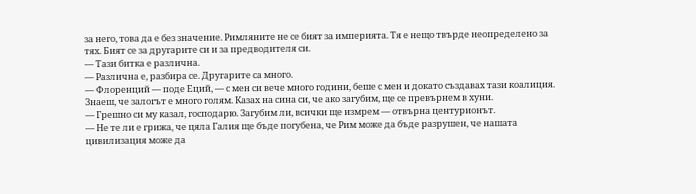за него, това да е без значение. Римляните не се бият за империята. Тя е нещо твърде неопределено за тях. Бият се за другарите си и за предводителя си.
— Тази битка е различна.
— Различна е, разбира се. Другарите са много.
— Флоренций — поде Еций, — с мен си вече много години, беше с мен и докато създавах тази коалиция. Знаеш, че залогът е много голям. Казах на сина си, че ако загубим, ще се превърнем в хуни.
— Грешно си му казал, господарю. Загубим ли, всички ще измрем — отвърна центурионът.
— Не те ли е грижа, че цяла Галия ще бъде погубена, че Рим може да бъде разрушен, че нашата цивилизация може да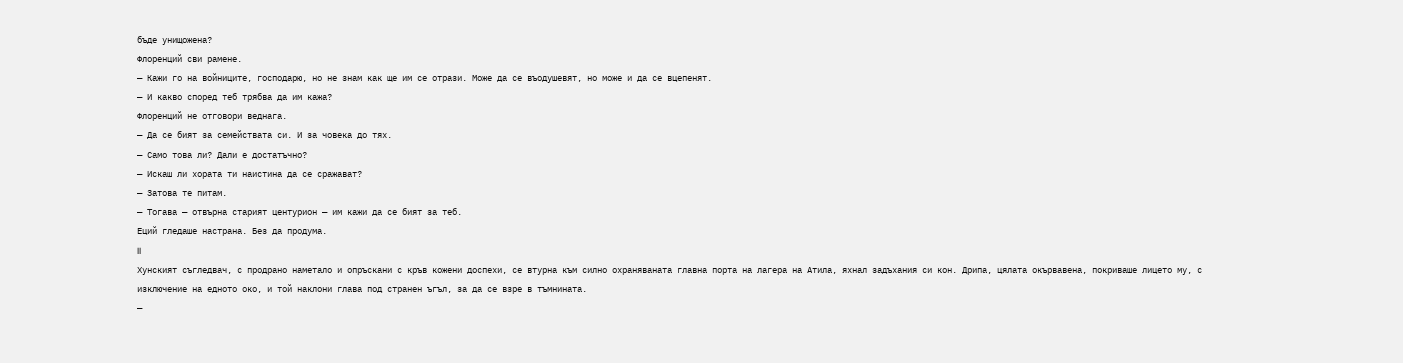бъде унищожена?
Флоренций сви рамене.
— Кажи го на войниците, господарю, но не знам как ще им се отрази. Може да се въодушевят, но може и да се вцепенят.
— И какво според теб трябва да им кажа?
Флоренций не отговори веднага.
— Да се бият за семействата си. И за човека до тях.
— Само това ли? Дали е достатъчно?
— Искаш ли хората ти наистина да се сражават?
— Затова те питам.
— Тогава — отвърна старият центурион — им кажи да се бият за теб.
Еций гледаше настрана. Без да продума.
II
Хунският съгледвач, с продрано наметало и опръскани с кръв кожени доспехи, се втурна към силно охраняваната главна порта на лагера на Атила, яхнал задъхания си кон. Дрипа, цялата окървавена, покриваше лицето му, с изключение на едното око, и той наклони глава под странен ъгъл, за да се взре в тъмнината.
—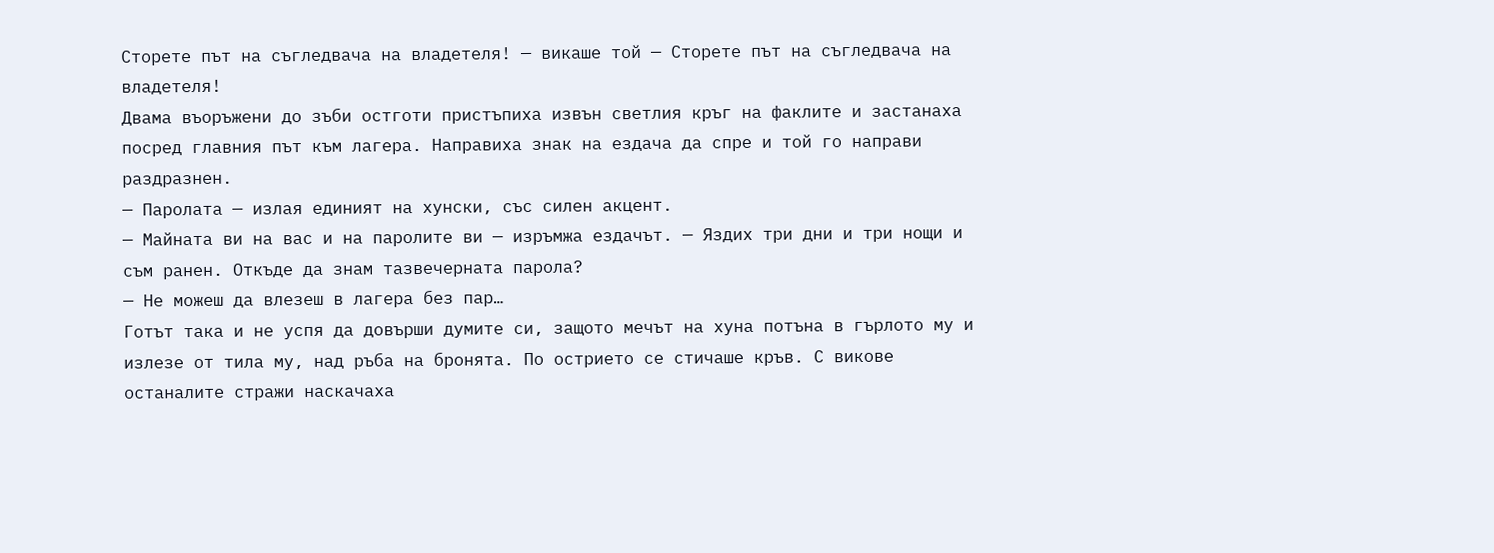Сторете път на съгледвача на владетеля! — викаше той — Сторете път на съгледвача на владетеля!
Двама въоръжени до зъби остготи пристъпиха извън светлия кръг на факлите и застанаха посред главния път към лагера. Направиха знак на ездача да спре и той го направи раздразнен.
— Паролата — излая единият на хунски, със силен акцент.
— Майната ви на вас и на паролите ви — изръмжа ездачът. — Яздих три дни и три нощи и съм ранен. Откъде да знам тазвечерната парола?
— Не можеш да влезеш в лагера без пар…
Готът така и не успя да довърши думите си, защото мечът на хуна потъна в гърлото му и излезе от тила му, над ръба на бронята. По острието се стичаше кръв. С викове останалите стражи наскачаха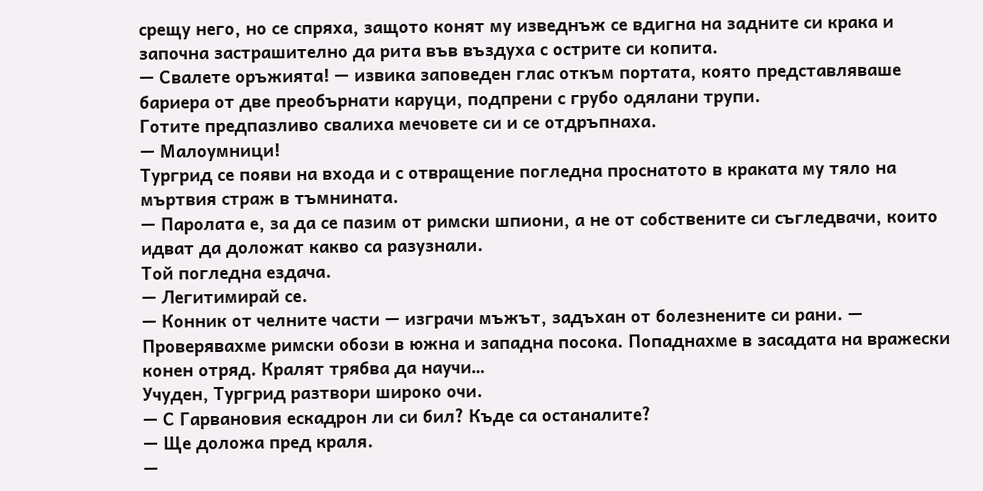срещу него, но се спряха, защото конят му изведнъж се вдигна на задните си крака и започна застрашително да рита във въздуха с острите си копита.
— Свалете оръжията! — извика заповеден глас откъм портата, която представляваше бариера от две преобърнати каруци, подпрени с грубо одялани трупи.
Готите предпазливо свалиха мечовете си и се отдръпнаха.
— Малоумници!
Тургрид се появи на входа и с отвращение погледна проснатото в краката му тяло на мъртвия страж в тъмнината.
— Паролата е, за да се пазим от римски шпиони, а не от собствените си съгледвачи, които идват да доложат какво са разузнали.
Той погледна ездача.
— Легитимирай се.
— Конник от челните части — изграчи мъжът, задъхан от болезнените си рани. — Проверявахме римски обози в южна и западна посока. Попаднахме в засадата на вражески конен отряд. Кралят трябва да научи…
Учуден, Тургрид разтвори широко очи.
— С Гарвановия ескадрон ли си бил? Къде са останалите?
— Ще доложа пред краля.
—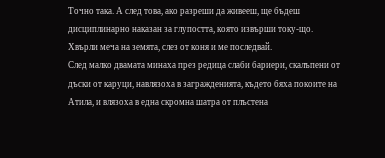Точно така. А след това, ако разреши да живееш, ще бъдеш дисциплинарно наказан за глупостта, която извърши току-що. Хвърли меча на земята, слез от коня и ме последвай.
След малко двамата минаха през редица слаби бариери, скалъпени от дъски от каруци, навлязоха в загражденията, където бяха покоите на Атила, и влязоха в една скромна шатра от плъстена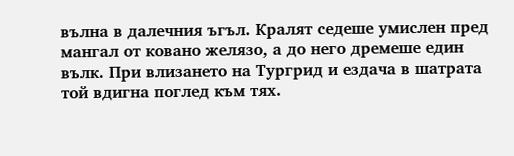вълна в далечния ъгъл. Кралят седеше умислен пред мангал от ковано желязо, а до него дремеше един вълк. При влизането на Тургрид и ездача в шатрата той вдигна поглед към тях.